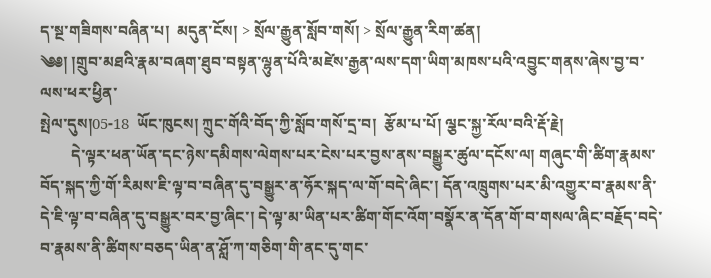ད་སྔ་གཟིགས་བཞིན་པ།  མདུན་ངོས། > སྲོལ་རྒྱུན་སློབ་གསོ། > སྲོལ་རྒྱུན་རིག་ཚན།
༄༅། །གྲུབ་མཐའི་རྣམ་བཞག་ཐུབ་བསྟན་ལྷུན་པོའི་མཛེས་རྒྱན་ལས་དག་ཡིག་མཁས་པའི་འབྱུང་གནས་ཞེས་བྱ་བ་ལས་ཕར་ཕྱིན་
སྤེལ་དུས།05-18  ཡོང་ཁུངས། ཀྲུང་གོའི་བོད་ཀྱི་སློབ་གསོ་དྲ་བ།  རྩོམ་པ་པོ། ལྕང་སྐྱ་རོལ་བའི་རྡོ་རྗེ།
        དེ་ལྟར་ཕན་ཡོན་དང་ཉེས་དམིགས་ལེགས་པར་ངེས་པར་བྱས་ནས་བསྒྱུར་ཚུལ་དངོས་ལ། གཞུང་གི་ཚིག་རྣམས་བོད་སྐད་ཀྱི་གོ་རིམས་ཇི་ལྟ་བ་བཞིན་དུ་བསྒྱུར་ན་ཧོར་སྐད་ལ་གོ་བདེ་ཞིང་། དོན་འཁྲུགས་པར་མི་འགྱུར་བ་རྣམས་ནི་དེ་ཇི་ལྟ་བ་བཞིན་དུ་བསྒྱུར་བར་བྱ་ཞིང་། དེ་ལྟ་མ་ཡིན་པར་ཚིག་གོང་འོག་བསྣོར་ན་དོན་གོ་བ་གསལ་ཞིང་བརྗོད་བདེ་བ་རྣམས་ནི་ཚིགས་བཅད་ཡིན་ན་ཤློ་ཀ་གཅིག་གི་ནང་དུ་གང་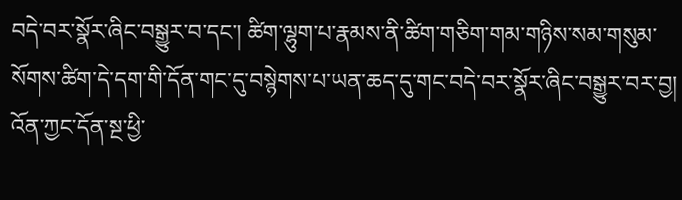བདེ་བར་སྣོར་ཞིང་བསྒྱུར་བ་དང་། ཚིག་ལྷུག་པ་རྣམས་ནི་ཚིག་གཅིག་གམ་གཉིས་སམ་གསུམ་སོགས་ཚིག་དེ་དག་གི་དོན་གང་དུ་བསྙེགས་པ་ཡན་ཆད་དུ་གང་བདེ་བར་སྣོར་ཞིང་བསྒྱུར་བར་བྱ། འོན་ཀྱང་དོན་སྔ་ཕྱི་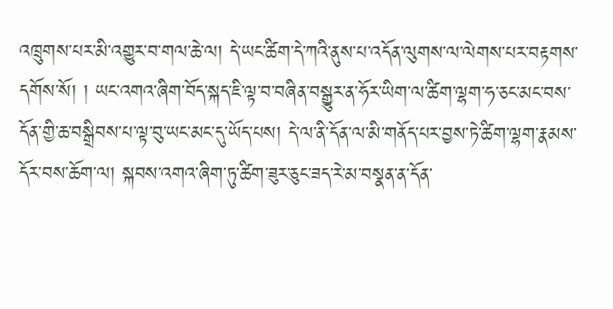འཁྲུགས་པར་མི་འགྱུར་བ་གལ་ཆེ་ལ། དེ་ཡང་ཚིག་དེ་ཀའི་ནུས་པ་འདོན་ལུགས་ལ་ལེགས་པར་བརྟགས་དགོས་སོ། ། ཡང་འགའ་ཞིག་བོད་སྐད་ཇི་ལྟ་བ་བཞིན་བསྒྱུར་ན་ཧོར་ཡིག་ལ་ཚིག་ལྷག་ཧ་ཅང་མང་བས་དོན་གྱི་ཆ་བསྒྲིབས་པ་ལྟ་བུ་ཡང་མང་དུ་ཡོད་པས། དེ་ལ་ནི་དོན་ལ་མི་གནོད་པར་བྱས་ཏེ་ཚིག་ལྷག་རྣམས་དོར་བས་ཆོག་ལ། སྐབས་འགའ་ཞིག་ཏུ་ཚིག་ཟུར་ཅུང་ཟད་རེ་མ་བསྣན་ན་དོན་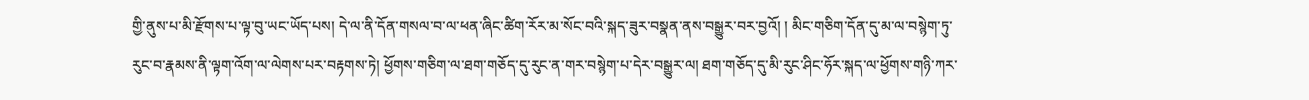གྱི་ནུས་པ་མི་རྫོགས་པ་ལྟ་བུ་ཡང་ཡོད་པས། དེ་ལ་ནི་དོན་གསལ་བ་ལ་ཕན་ཞིང་ཚིག་རོར་མ་སོང་བའི་སྐད་ཟུར་བསྣན་ནས་བསྒྱུར་བར་བྱའོ། ། མིང་གཅིག་དོན་དུ་མ་ལ་བསྙེག་ཏུ་རུང་བ་རྣམས་ནི་ལྟག་འོག་ལ་ལེགས་པར་བརྟགས་ཏེ། ཕྱོགས་གཅིག་ལ་ཐག་གཅོད་དུ་རུང་ན་གར་བསྙེག་པ་དེར་བསྒྱུར་ལ། ཐག་གཅོད་དུ་མི་རུང་ཤིང་ཧོར་སྐད་ལ་ཕྱོགས་གཉི་ཀར་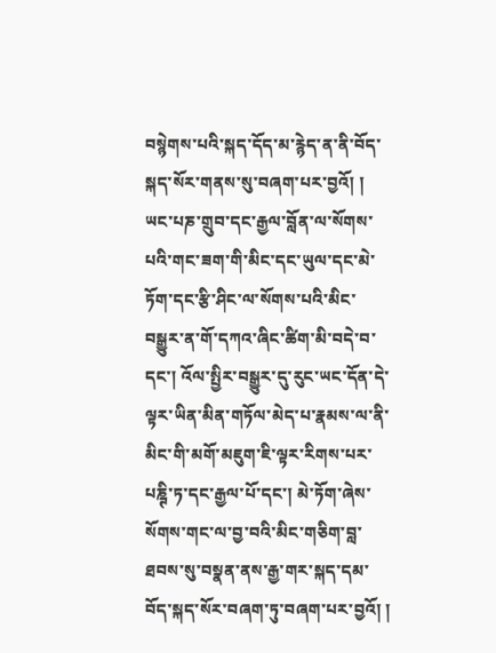བསྙེགས་པའི་སྐད་དོད་མ་རྙེད་ན་ནི་བོད་སྐད་སོར་གནས་སུ་བཞག་པར་བྱའོ། ། ཡང་པཎ་གྲུབ་དང་རྒྱལ་བློན་ལ་སོགས་པའི་གང་ཟག་གི་མིང་དང་ཡུལ་དང་མེ་ཏོག་དང་རྩི་ཤིང་ལ་སོགས་པའི་མིང་བསྒྱུར་ན་གོ་དཀའ་ཞིང་ཚིག་མི་བདེ་བ་དང་། འོལ་སྤྱིར་བསྒྱུར་དུ་རུང་ཡང་དོན་དེ་ལྟར་ཡིན་མིན་གཏོལ་མེད་པ་རྣམས་ལ་ནི་མིང་གི་མགོ་མཇུག་ཇི་ལྟར་རིགས་པར་པཎྚི་ཏ་དང་རྒྱལ་པོ་དང་། མེ་ཏོག་ཞེས་སོགས་གང་ལ་བྱ་བའི་མིང་གཅིག་བླ་ཐབས་སུ་བསྣན་ནས་རྒྱ་གར་སྐད་དམ་བོད་སྐད་སོར་བཞག་ཏུ་བཞག་པར་བྱའོ། །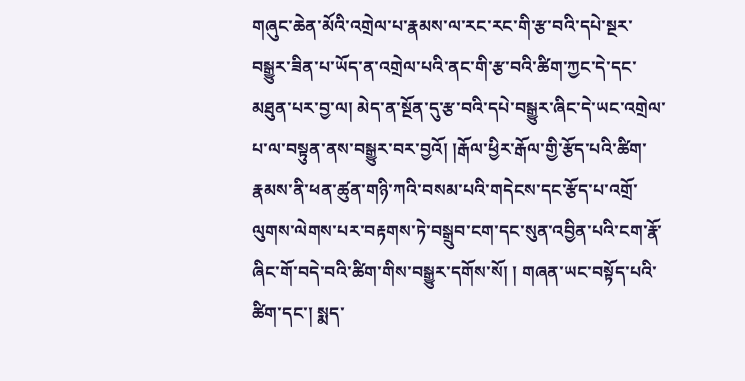གཞུང་ཆེན་མོའི་འགྲེལ་པ་རྣམས་ལ་རང་རང་གི་རྩ་བའི་དཔེ་སྔར་བསྒྱུར་ཟིན་པ་ཡོད་ན་འགྲེལ་པའི་ནང་གི་རྩ་བའི་ཚིག་ཀྱང་དེ་དང་མཐུན་པར་བྱ་ལ། མེད་ན་སྔོན་དུ་རྩ་བའི་དཔེ་བསྒྱུར་ཞིང་དེ་ཡང་འགྲེལ་པ་ལ་བསྟུན་ནས་བསྒྱུར་བར་བྱའོ། །རྒོལ་ཕྱིར་རྒོལ་གྱི་རྩོད་པའི་ཚིག་རྣམས་ནི་ཕན་ཚུན་གཉི་ཀའི་བསམ་པའི་གདེངས་དང་རྩོད་པ་འགྲོ་ལུགས་ལེགས་པར་བརྟགས་ཏེ་བསྒྲུབ་ངག་དང་སུན་འབྱིན་པའི་ངག་རྣོ་ཞིང་གོ་བདེ་བའི་ཚིག་གིས་བསྒྱུར་དགོས་སོ། ། གཞན་ཡང་བསྟོད་པའི་ཚིག་དང་། སྨད་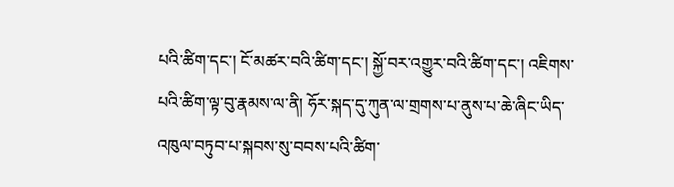པའི་ཚིག་དང་། ངོ་མཚར་བའི་ཚིག་དང་། སྐྱོ་བར་འགྱུར་བའི་ཚིག་དང་། འཇིགས་པའི་ཚིག་ལྟ་བུ་རྣམས་ལ་ནི། ཧོར་སྐད་དུ་ཀུན་ལ་གྲགས་པ་ནུས་པ་ཆེ་ཞིང་ཡིད་འཁུལ་བཏུབ་པ་སྐབས་སུ་བབས་པའི་ཚིག་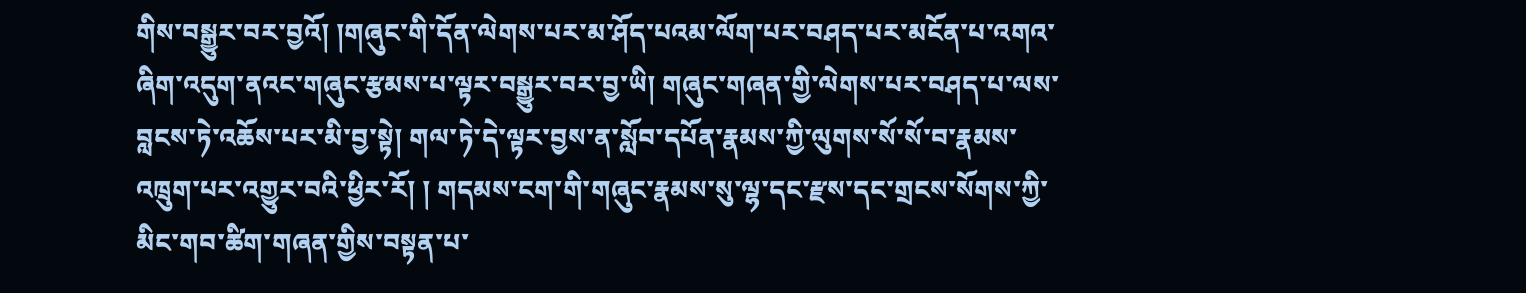གིས་བསྒྱུར་བར་བྱའོ། །གཞུང་གི་དོན་ལེགས་པར་མ་ཤོད་པའམ་ལོག་པར་བཤད་པར་མངོན་པ་འགའ་ཞིག་འདུག་ནའང་གཞུང་རྩམས་པ་ལྟར་བསྒྱུར་བར་བྱ་ཡི། གཞུང་གཞན་གྱི་ལེགས་པར་བཤད་པ་ལས་བླངས་ཏེ་འཆོས་པར་མི་བྱ་སྟེ། གལ་ཏེ་དེ་ལྟར་བྱས་ན་སློབ་དཔོན་རྣམས་ཀྱི་ལུགས་སོ་སོ་བ་རྣམས་འཁྲུག་པར་འགྱུར་བའི་ཕྱིར་རོ། ། གདམས་ངག་གི་གཞུང་རྣམས་སུ་ལྷ་དང་རྫས་དང་གྲངས་སོགས་ཀྱི་མིང་གབ་ཚིག་གཞན་གྱིས་བསྟན་པ་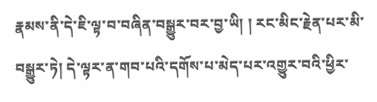རྣམས་ནི་དེ་ཇི་ལྟ་བ་བཞིན་བསྒྱུར་བར་བྱ་ཡི། ། རང་མིང་རྗེན་པར་མི་བསྒྱུར་ཏེ། དེ་ལྟར་ན་གབ་པའི་དགོས་པ་མེད་པར་འགྱུར་བའི་ཕྱིར་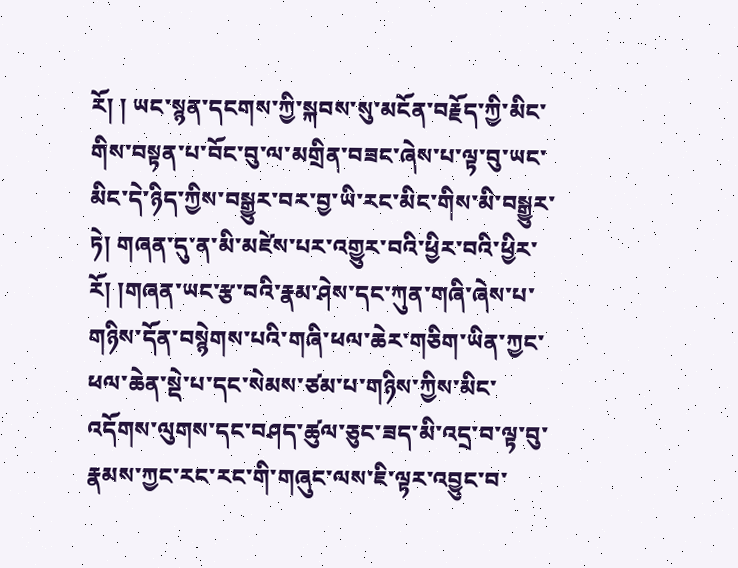རོ། ། ཡང་སྙན་དངགས་ཀྱི་སྐབས་སུ་མངོན་བརྗོད་ཀྱི་མིང་གིས་བསྟན་པ་བོང་བུ་ལ་མགྲིན་བཟང་ཞེས་པ་ལྟ་བུ་ཡང་མིང་དེ་ཉིད་ཀྱིས་བསྒྱུར་བར་བྱ་ཡི་རང་མིང་གིས་མི་བསྒྱུར་ཏེ། གཞན་དུ་ན་མི་མཛེས་པར་འགྱུར་བའི་ཕྱིར་བའི་ཕྱིར་རོ། །གཞན་ཡང་རྩ་བའི་རྣམ་ཤེས་དང་ཀུན་གཞི་ཞེས་པ་གཉིས་དོན་བསྙེགས་པའི་གཞི་ཕལ་ཆེར་གཅིག་ཡིན་ཀྱང་ཕལ་ཆེན་སྡེ་པ་དང་སེམས་ཙམ་པ་གཉིས་ཀྱིས་མིང་འདོགས་ལུགས་དང་བཤད་ཚུལ་ཅུང་ཟད་མི་འདྲ་བ་ལྟ་བུ་རྣམས་ཀྱང་རང་རང་གི་གཞུང་ལས་ཇི་ལྟར་འབྱུང་བ་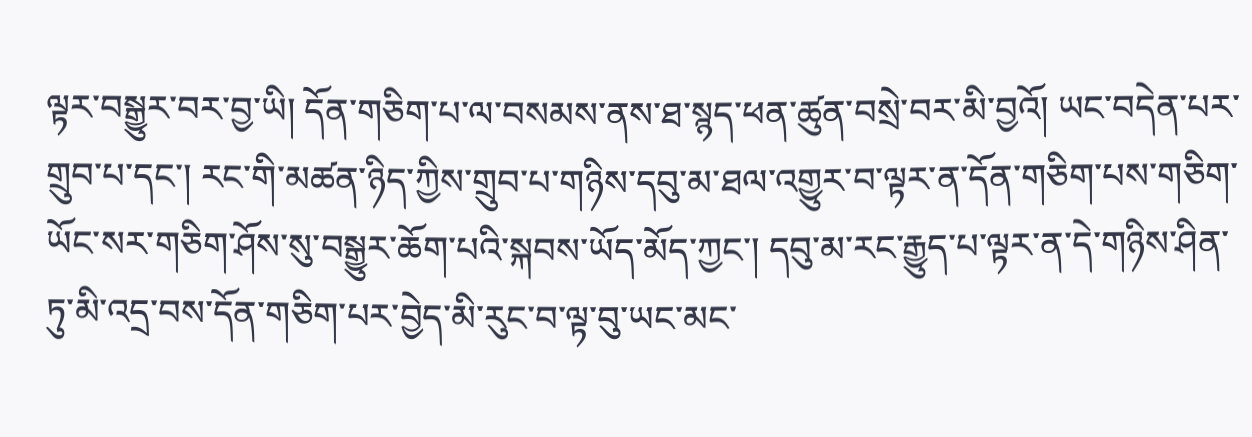ལྟར་བསྒྱུར་བར་བྱ་ཡི། དོན་གཅིག་པ་ལ་བསམས་ནས་ཐ་སྙད་ཕན་ཚུན་བསྲེ་བར་མི་བྱའོ། ཡང་བདེན་པར་གྲུབ་པ་དང་། རང་གི་མཚན་ཉིད་ཀྱིས་གྲུབ་པ་གཉིས་དབུ་མ་ཐལ་འགྱུར་བ་ལྟར་ན་དོན་གཅིག་པས་གཅིག་ཡོང་སར་གཅིག་ཤོས་སུ་བསྒྱུར་ཆོག་པའི་སྐབས་ཡོད་མོད་ཀྱང་། དབུ་མ་རང་རྒྱུད་པ་ལྟར་ན་དེ་གཉིས་ཤིན་ཏུ་མི་འདྲ་བས་དོན་གཅིག་པར་བྱེད་མི་རུང་བ་ལྟ་བུ་ཡང་མང་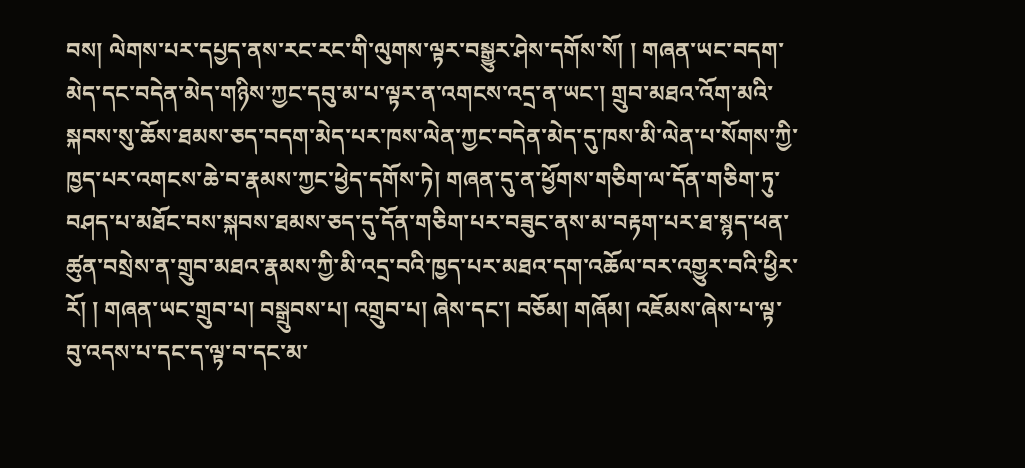བས། ལེགས་པར་དཔྱད་ནས་རང་རང་གི་ལུགས་ལྟར་བསྒྱུར་ཤེས་དགོས་སོ། ། གཞན་ཡང་བདག་མེད་དང་བདེན་མེད་གཉིས་ཀྱང་དབུ་མ་པ་ལྟར་ན་འགངས་འདྲ་ན་ཡང་། གྲུབ་མཐའ་འོག་མའི་སྐབས་སུ་ཆོས་ཐམས་ཅད་བདག་མེད་པར་ཁས་ལེན་ཀྱང་བདེན་མེད་དུ་ཁས་མི་ལེན་པ་སོགས་ཀྱི་ཁྱད་པར་འགངས་ཆེ་བ་རྣམས་ཀྱང་ཕྱེད་དགོས་ཏེ། གཞན་དུ་ན་ཕྱོགས་གཅིག་ལ་དོན་གཅིག་ཏུ་བཤད་པ་མཐོང་བས་སྐབས་ཐམས་ཅད་དུ་དོན་གཅིག་པར་བཟུང་ནས་མ་བརྟག་པར་ཐ་སྙད་ཕན་ཚུན་བསྲེས་ན་གྲུབ་མཐའ་རྣམས་ཀྱི་མི་འདྲ་བའི་ཁྱད་པར་མཐའ་དག་འཆོལ་བར་འགྱུར་བའི་ཕྱིར་རོ། ། གཞན་ཡང་གྲུབ་པ། བསྒྲུབས་པ། འགྲུབ་པ། ཞེས་དང་། བཅོམ། གཞོམ། འཇོམས་ཞེས་པ་ལྟ་བུ་འདས་པ་དང་ད་ལྟ་བ་དང་མ་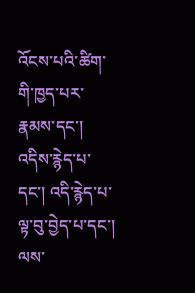འོངས་པའི་ཚིག་གི་ཁྱད་པར་རྣམས་དང་། འདིས་རྙེད་པ་དང་། འདི་རྙེད་པ་ལྟ་བུ་བྱེད་པ་དང་། ལས་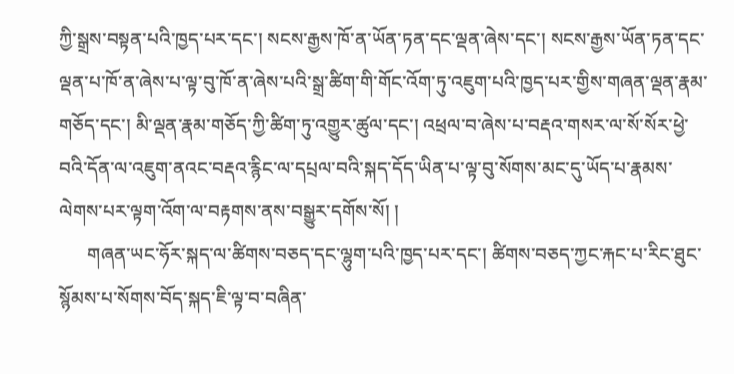ཀྱི་སྒྲས་བསྟན་པའི་ཁྱད་པར་དང་། སངས་རྒྱས་ཁོ་ན་ཡོན་ཏན་དང་ལྡན་ཞེས་དང་། སངས་རྒྱས་ཡོན་ཏན་དང་ལྡན་པ་ཁོ་ན་ཞེས་པ་ལྟ་བུ་ཁོ་ན་ཞེས་པའི་སྒྲ་ཚིག་གི་གོང་འོག་ཏུ་འཇུག་པའི་ཁྱད་པར་གྱིས་གཞན་ལྡན་རྣམ་གཅོད་དང་། མི་ལྡན་རྣམ་གཅོད་ཀྱི་ཚིག་ཏུ་འགྱུར་ཚུལ་དང་། འཕྲལ་བ་ཞེས་པ་བརྡའ་གསར་ལ་སོ་སོར་ཕྱེ་བའི་དོན་ལ་འཇུག་ནའང་བརྡའ་རྙིང་ལ་དཔྲལ་བའི་སྐད་དོད་ཡིན་པ་ལྟ་བུ་སོགས་མང་དུ་ཡོད་པ་རྣམས་ལེགས་པར་ལྟག་འོག་ལ་བརྟགས་ནས་བསྒྱུར་དགོས་སོ། །
      གཞན་ཡང་ཧོར་སྐད་ལ་ཚིགས་བཅད་དང་ལྷུག་པའི་ཁྱད་པར་དང་། ཚིགས་བཅད་ཀྱང་རྐང་པ་རིང་ཐུང་སྙོམས་པ་སོགས་བོད་སྐད་ཇི་ལྟ་བ་བཞིན་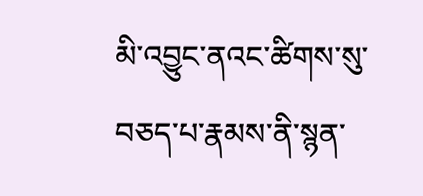མི་འབྱུང་ནའང་ཚིགས་སུ་བཅད་པ་རྣམས་ནི་སྙན་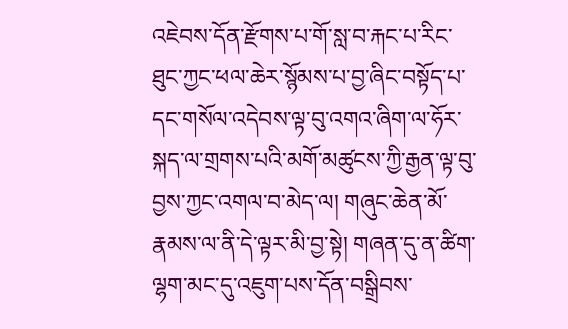འཇེབས་དོན་རྫོགས་པ་གོ་སླ་བ་རྐང་པ་རིང་ཐུང་ཀྱང་ཕལ་ཆེར་སྙོམས་པ་བྱ་ཞིང་བསྟོད་པ་དང་གསོལ་འདེབས་ལྟ་བུ་འགའ་ཞིག་ལ་ཧོར་སྐད་ལ་གྲགས་པའི་མགོ་མཚུངས་ཀྱི་རྒྱན་ལྟ་བུ་བྱས་ཀྱང་འགལ་བ་མེད་ལ། གཞུང་ཆེན་མོ་རྣམས་ལ་ནི་དེ་ལྟར་མི་བྱ་སྟེ། གཞན་དུ་ན་ཚིག་ལྷག་མང་དུ་འཇུག་པས་དོན་བསྒྲིབས་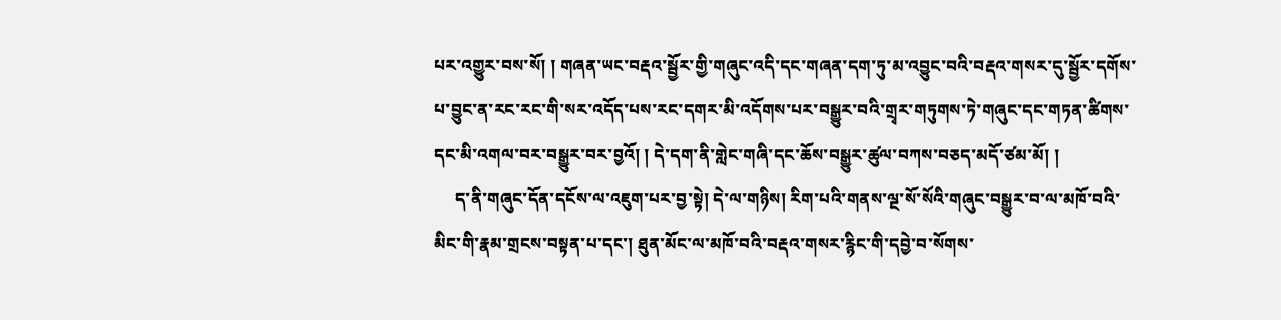པར་འགྱུར་བས་སོ། ། གཞན་ཡང་བརྡའ་སྦྱོར་གྱི་གཞུང་འདི་དང་གཞན་དག་ཏུ་མ་འབྱུང་བའི་བརྡའ་གསར་དུ་སྦྱོར་དགོས་པ་བྱུང་ན་རང་རང་གི་སར་འདོད་པས་རང་དགར་མི་འདོགས་པར་བསྒྱུར་བའི་གྲྭར་གཏུགས་ཏེ་གཞུང་དང་གཏན་ཚིགས་དང་མི་འགལ་བར་བསྒྱུར་བར་བྱའོ། ། དེ་དག་ནི་གླེང་གཞི་དང་ཆོས་བསྒྱུར་ཚུལ་བཀས་བཅད་མདོ་ཙམ་མོ། །
     ད་ནི་གཞུང་དོན་དངོས་ལ་འཇུག་པར་བྱ་སྟེ། དེ་ལ་གཉིས། རིག་པའི་གནས་ལྔ་སོ་སོའི་གཞུང་བསྒྱུར་བ་ལ་མཁོ་བའི་མིང་གི་རྣམ་གྲངས་བསྟན་པ་དང་། ཐུན་མོང་ལ་མཁོ་བའི་བརྡའ་གསར་རྙིང་གི་དབྱེ་བ་སོགས་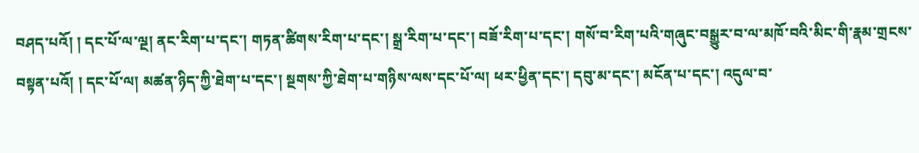བཤད་པའོ། ། དང་པོ་ལ་ལྔ། ནང་རིག་པ་དང་། གཏན་ཚིགས་རིག་པ་དང་། སྒྲ་རིག་པ་དང་། བཟོ་རིག་པ་དང་། གསོ་བ་རིག་པའི་གཞུང་བསྒྱུར་བ་ལ་མཁོ་བའི་མིང་གི་རྣམ་གྲངས་བསྟན་པའོ། ། དང་པོ་ལ། མཚན་ཉིད་ཀྱི་ཐེག་པ་དང་། སྔགས་ཀྱི་ཐེག་པ་གཉིས་ལས་དང་པོ་ལ། ཕར་ཕྱིན་དང་། དབུ་མ་དང་། མངོན་པ་དང་། འདུལ་བ་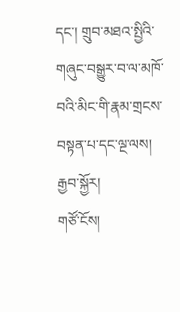དང་། གྲུབ་མཐའ་སྤྱིའི་གཞུང་བསྒྱུར་བ་ལ་མཁོ་བའི་མིང་གི་རྣམ་གྲངས་བསྟན་པ་དང་ལྔ་ལས།
རྒྱབ་སྐྱོར།
གཙོ་ངོས།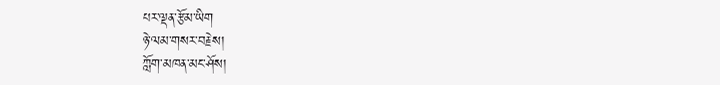པར་ལྡན་རྩོམ་ཡིག
ཉེ་ལམ་གསར་བརྗེས།
ཀློག་མཁན་མང་ཤོས།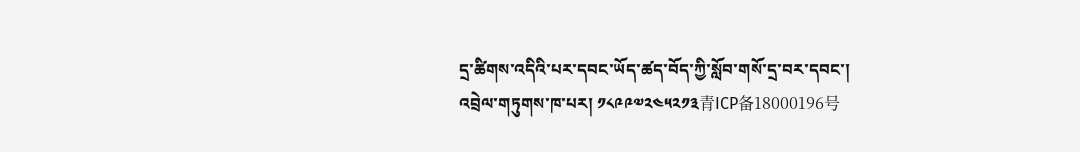དྲ་ཚིགས་འདིའི་པར་དབང་ཡོད་ཚད་བོད་ཀྱི་སློབ་གསོ་དྲ་བར་དབང་།
འབྲེལ་གཏུགས་ཁ་པར། ༡༨༩༩༧༢༤༥༢༡༣青ICP备18000196号